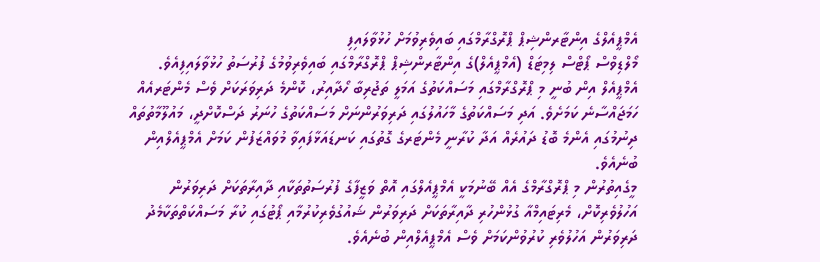އެމްޕީއެލްގެ އިންޓާރންޝިޕް ޕްރޮގްރާމްގައި ބައިވެރިވުމަށް ހުޅުވާލައިފި
މޯލްޑިވްސް ޕޯޓްސް ލިމިޓަޑް (އެމްޕީއެލް)ގެ އިންޓާރންޝިޕް ޕްރޮގްރާމްގައި ބައިވެރިވުމުގެ ފުރުސަތު ހުޅުވާލައިފިއެވެ.
އެމްޕީއެލް އިން ބުނީ މި ޕްރޮގްރާމްގައި މަސައްކަތުގެ އަމަލީ ތަޖުރިބާ ހޯދާއިރު، ކޮންމެ ދަރިވަރަކަށް ވެސް މެންޓަރއެއް ހަމަޖައްސާނެ ކަމަށެވެ. އަދި މަސައްކަތުގެ މާހައުލުގައި ދަރިވަރުންނަށް މަސައްކަތުގެ ހުނަރު ދަސްކޮށްދީ، މައުލޫމާތުތައް ދިނުމުގައި އެންމެ ބޮޑު ދައުރެއް އަދާ ކުރާނީ މެންޓަރގެ ގޮތުގައި ކަނޑައަޅާފައިވާ މުވައްޒަފުން ކަމަށް އެމްޕީއެލްއިން ބުނެއެވެ.
މީގެއިތުރުން މި ޕްރޮގްރާމްގެ އެއް ބޭނުމަކީ އެމްޕީއެލްގައި އޮތް ވަޒީފާގެ ފުރުސަތުތަކާއި ދާއިރާތަކަށް ދަރިވަރުން އަހުލުވެރިކޮށް، މެރިޓައިމްއާ ގުޅުންހުރި ދާއިރާތަކަށް ދަރިވަރުން ޝައުގުވެރިކުރުމާއި ޕޯޓުގައި ކުރާ މަސައްކަތްތަކާމެދު ދަރިވަރުން އަހުލުވެރި ކުރުވުންކަމަށް ވެސް އެމްޕީއެލްއިން ބުނެއެވެ.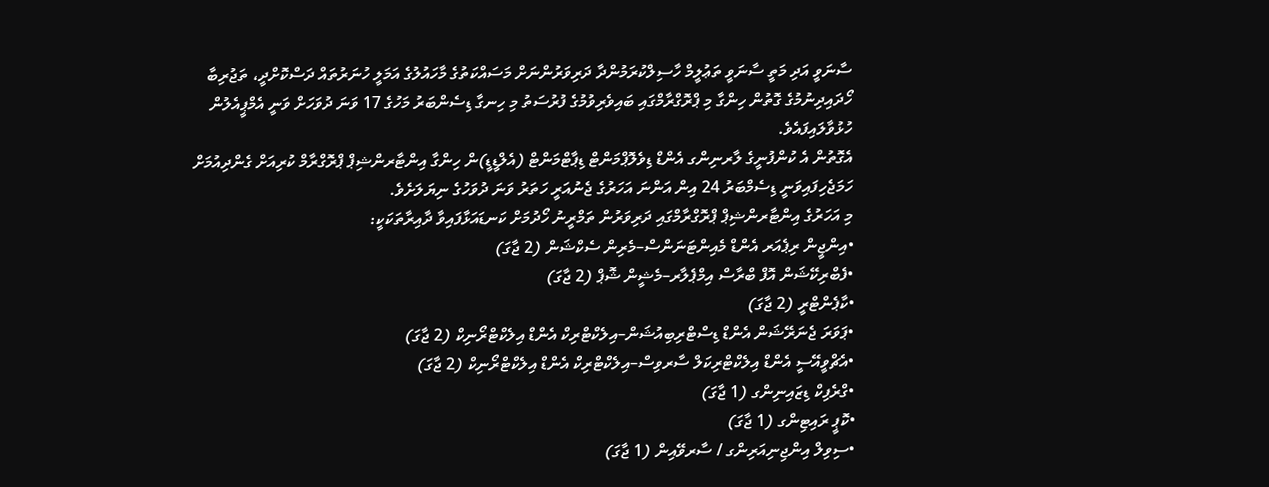ސާނަވީ އަދި މަތީ ސާނަވީ ތަޢުލީމް ހާސިލްކުރަމުންދާ ދަރިވަރުންނަށް މަސައްކަތުގެ މާހައުލުގެ އަމަލީ ހުނަރުތައް ދަސްކޮށްދީ، ތަޖުރިބާ ހޯދައިދިނުމުގެ ގޮތުން ހިންގާ މި ޕްރޮގްރާމްގައި ބައިވެރިވުމުގެ ފުރުސަތު މި ހިނގާ ޑިސެންބަރު މަހުގެ 17 ވަނަ ދުވަހަށް ވަނީ އެމްޕީއެލުން ހުޅުވާލައިފައެވެ.
އެގޮތުން އެ ކުންފުނީގެ ލާރނިންގ އެންޑް ޑިވެލޮޕްމަންޓް ޑިޕާޓްމަންޓް (އެލްޑީޑީ)ން ހިންގާ އިންޓާރންޝިޕް ޕްރޮގްރާމް ކުރިއަށް ގެންދިއުމަށް ހަމަޖެހިފައިވަނީ ޑިސެމްބަރު 24 އިން އަންނަ އަހަރުގެ ޖެނުއަރީ ހަތަރު ވަނަ ދުވަހުގެ ނިޔަލަށެވެ.
މި އަހަރުގެ އިންޓާރންޝިޕް ޕްރޮގްރާމްގައި ދަރިވަރުން ތަމްރީނު ހޯދުމަށް ކަނޑައަޅާފައިވާ ދާއިރާތަކަކީ:
•އިންޖީން ރިޕެއަރ އެންޑް މެއިންޓަނަންސް–މެރިން ސެކްޝަން (2 ޖާގަ)
•ފެބްރިކޭޝަން އޮފް ބްރާސް އިމްޕެލާރ–މެޝީން ޝޮޕް (2 ޖާގަ)
•ކާޕެންޓްރީ (2 ޖާގަ)
•ޕަވަރަ ޖެނަރޭޝަން އެންޑް ޑިސްޓްރިބިއުޝަން–އިލެކްޓްރިކް އެންޑް އިލެކްޓްރޯނިކް (2 ޖާގަ)
•އެޗްވީއޭސީ އެންޑް އިލެކްޓްރިކަލް ސާރވިސް–އިލެކްޓްރިކް އެންޑް އިލެކްޓްރޯނިކް (2 ޖާގަ)
•ގްރެފިކް ޑިޒައިނިންގ (1 ޖާގަ)
•ކޮޕީ ރައިޓިންގ (1 ޖާގަ)
•ސިވިލް އިންޖިނިއަރިންގ / ސާރވޭއިން (1 ޖާގަ)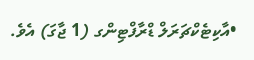•އާކިޓެކްޗަރަލް ޑްރާފްޓިންގ (1 ޖާގަ) އެވެ.